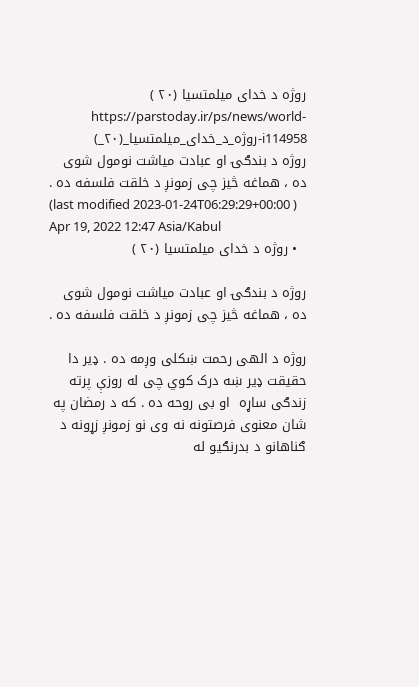روژه د خدای میلمتسیا (۲۰ )
https://parstoday.ir/ps/news/world-i114958-روژه_د_خدای_میلمتسیا_(۲۰_)
روژه د بندګۍ او عبادت میاشت نومول شوی ده ، هماغه څیز چی زمونږ د خلقت فلسفه ده .
(last modified 2023-01-24T06:29:29+00:00 )
Apr 19, 2022 12:47 Asia/Kabul
  • روژه د خدای میلمتسیا (۲۰ )

روژه د بندګۍ او عبادت میاشت نومول شوی ده ، هماغه څیز چی زمونږ د خلقت فلسفه ده .

روژه د الهی رحمت ښکلی وږمه ده . ډیر دا  حقیقت ډیر ښه درک کوي چی له روزې پرته زندګی ساړه  او بی روحه ده . که د رمضان په شان معنوی فرصتونه نه وی نو زمونږ زړونه د ګناهانو د بدرنګیو له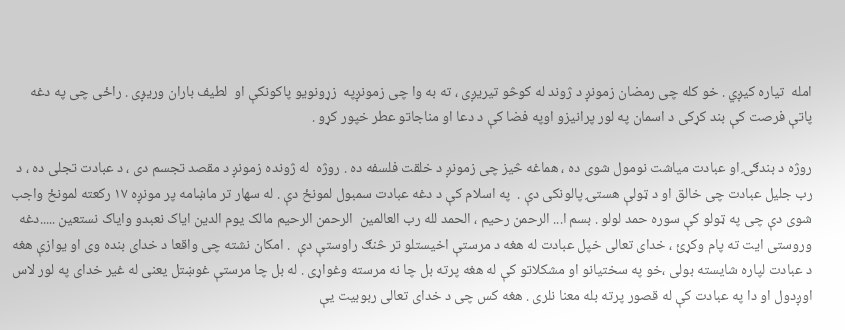امله  تیاره کیږي . خو کله چی رمضان زمونږ د ژوند له کوڅو تیریږی ، ته به وا چی زمونږپه  زړونویو پاکونکې او  لطیف باران وریږی . راځی چی په دغه پاتې فرصت کې بند کړکی د اسمان په لور پرانیزو اوپه فضا کې د دعا او مناجاتو عطر خپور کړو .

روژه د بندګۍ او عبادت میاشت نومول شوی ده ، هماغه څیز چی زمونږ د خلقت فلسفه ده . روژه  له ژونده زمونږ د مقصد تجسم دی ، د عبادت تجلی ده ، د رب جلیل عبادت چی خالق او د ټولې هستۍ پالونکی دې .  په اسلام کې د دغه عبادت سمبول لمونځ دې . له سهار تر ماښامه پر مونږه ۱۷ رکعته لمونځ واجب شوی دې چی په ټولو کې سوره حمد لولو . بسم ا... الرحمن رحیم ، الحمد لله رب العالمین  الرحمن الرحیم مالک یوم الدین ایاک نعبدو وایاک نستعین .....دغه وروستی ایت ته پام وکړئ ، خدای تعالی خپل عبادت له هغه د مرستې اخیستلو تر څنګ راوستې دې  . امکان نشته چی واقعا د خدای بنده وی او یوازې هغه د عبادت لپاره شایسته بولی ،خو په سختیانو او مشکلاتو کې له هغه پرته بل چا نه مرسته وغواړی . له بل چا مرستې غوښتل یعنی له غیر خدای په لور لاس اوږدول او دا په عبادت کې له قصور پرته بله معنا نلری . هغه کس چی د خدای تعالی ربوبیت یې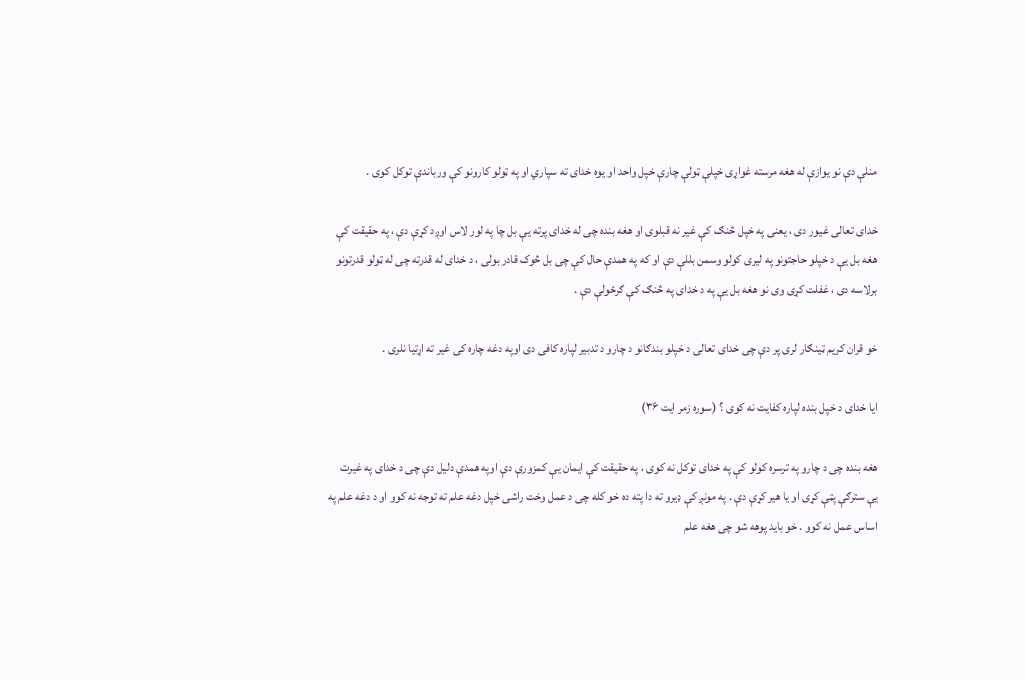منلې دې نو یوازې له هغه مرسته غواړی خپلې ټولې چارې خپل واحد او یوه خدای ته سپاري او په ټولو کارونو کې ورباندې توکل کوی .

خدای تعالی غیور دی ، یعنی په خپل څنګ کې غیر نه قبلوی او هغه بنده چی له خدای پرته یې بل چا په لور لاس اوږد کړې دې ، په حقیقت کې هغه بل یې د خپلو حاجتونو په لیری کولو وسمن بللې دې او که په همدې حال کې چی بل څوک قادر بولی ، د خدای له قدرته چی له ټولو قدرتونو برلاسه دی ، غفلت کړی وی نو هغه بل یې په د خدای په څنګ کې ګرځولې دې .

خو قران کریم ټینګار لری پر دې چی خدای تعالی د خپلو بندګانو د چارو د تدبیر لپاره کافی دی اوپه دغه چاره کی غیر ته اړتیا نلری .

ایا خدای د خپل بنده لپاره کفایت نه کوی ؟ (سوره زمر ایت ۳۶)

هغه بنده چی د چارو په ترسره کولو کې په خدای توکل نه کوی ، په حقیقت کې ایمان یې کمزورې دې اوپه همدې دلیل دې چی د خدای په غیرت یې سترګې پټې کړی او یا هیر کړې دې . په مونږ کې ډیرو ته دا پته ده خو کله چی د عمل وخت راشی خپل دغه علم ته توجه نه کوو او د دغه علم په اساس عمل نه کوو . خو باید پوهه شو چی هغه علم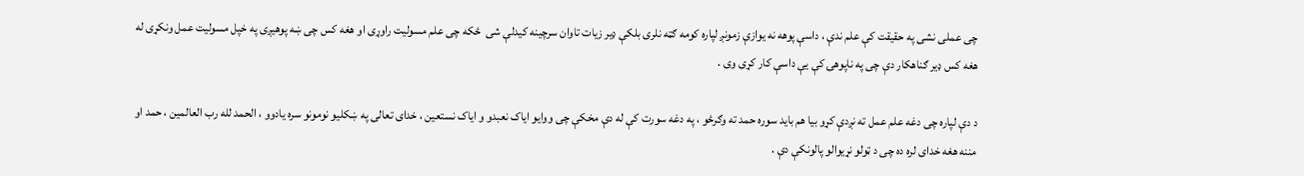چی عملی نشی په حقیقت کې علم ندې ، داسې پوهه نه یوازې زمونږ لپاره کومه ګټه نلری بلکې ډیر زیات تاوان سرچینه کیدلې شی  ځکه چی علم مسولیت راوړی او هغه کس چی ښه پوهیږی په خپل مسولیت عمل ونکړی له هغه کس ډیر ګناهکار دې چی په ناپوهۍ کې یې داسې کار کړی وی .

د دې لپاره چی دغه علم عمل ته نږدې کړو بیا هم باید سوره حمد ته وګرځو ، په دغه سورت کې له دې مخکې چی ووایو ایاک نعبدو و ایاک نستعین ، خدای تعالی په ښکلیو نومونو سره یادوو ، الحمد لله رب العالمین ، حمد او مننه هغه خدای لره ده چی د ټولو نړیوالو پالونکې دې .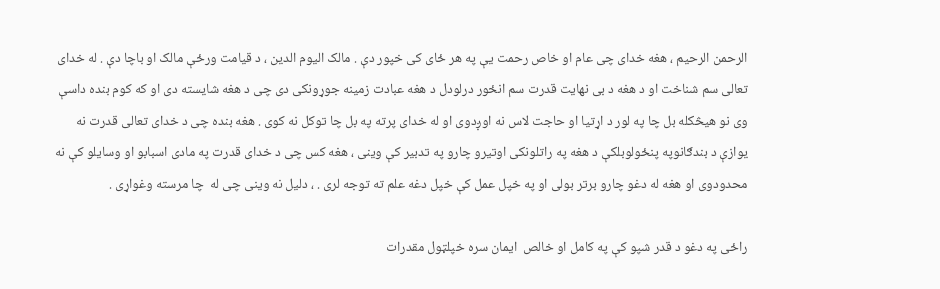الرحمن الرحیم ، هغه خدای چی عام او خاص رحمت یې په هر ځای کی خپور دې . مالک الیوم الدین ، د قیامت ورځې مالک او باچا دې . له خدای تعالی سم شناخت او د هغه د بی نهایت قدرت سم انځور درلودل د هغه عبادت زمینه جوړونکی دی چی د هغه شایسته دی او که کوم بنده داسې وی نو هیڅکله بل چا په لور د اړتیا او حاجت لاس نه اوږدوی او له خدای پرته په بل چا توکل نه کوی . هغه بنده چی د خدای تعالی قدرت نه یوازې د بندګانوپه پنځولوبلکې د هغه په راتلونکی اوتیرو چارو په تدبیر کې وینی ، هغه کس چی د خدای قدرت په مادی اسبابو او وسایلو کې نه محدودوی او هغه له دغو چارو برتر بولی او په خپل عمل کې خپل دغه علم ته توجه لری . ، دلیل نه وینی چی له  چا مرسته وغواړی .

راځی په دغو د قدر شپو کې په کامل او خالص  ایمان سره خپلټول مقدرات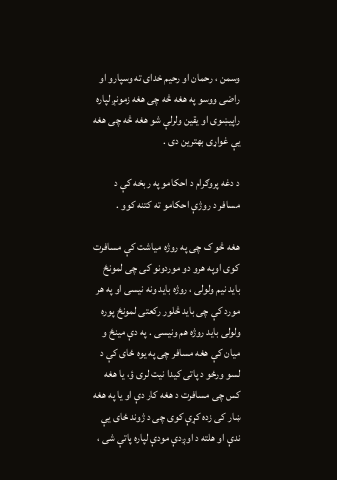وسمن ، رحمان او رحیم خدای ته وسپارو او راضی ووسو په هغه څه چی هغه زمونږ لپاره راپیښوی او یقین ولرلې شو هغه څه چی هغه یې غواړی بهترین دی .

د دغه پروګرام د احکامو په ربخه کې د مسافر د روژې احکامو ته کتنه کوو .

هغه څو ک چی په روژه میاشت کې مسافرت کوی اوپه هرو دو موردونو کی چی لمونځ باید نیم ولولی ، روژه باید ونه نیسی او په هر مورد کې چی باید څلور رکعتی لمونځ پوره ولولی باید روژه هم ونیسی . په دې مینځ و میان کې هغه مسافر چی په یوه ځای کې د لسو ورځو د پاتی کیدا نیت لری ؤ، یا هغه کس چی مسافرت د هغه کار دې او یا په هغه ښار کی زده کړې کوی چی د ژوند ځای یې ندې او هلته د اوږدې مودې لپاره پاتې شی ،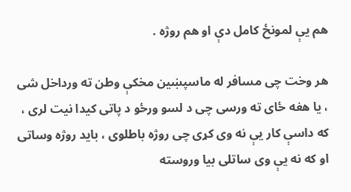هم یې لمونځ کامل دې او هم روژه .

هر وخت چی مسافر له ماسپښین مخکې وطن ته ورداخل شی ، یا هغه ځای ته ورسی چی د لسو ورځو د پاتی کیدا نیت لری ، که داسې کار یې نه وی کړی چی روژه باطلوی ، باید روژه وساتی او که نه یې وی ساتلی بیا وروسته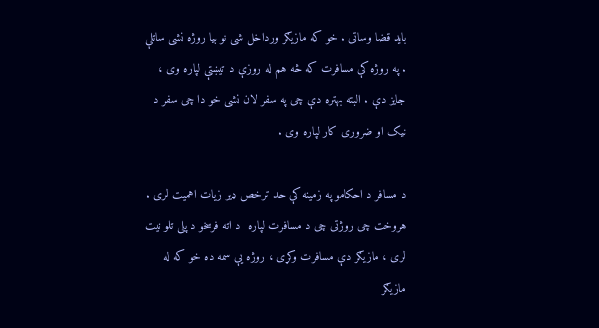باید قضا وساتی . خو که مازیګر ورداخل شی نو بیا روژه نشی ساتلې . په روژه کې مسافرت که څه هم له روزې د تیښتې لپاره وی ، جایز دې . البته بهتره دې چی په سفر لان نشی خو دا چی سفر د نیک او ضروری کار لپاره وی .

د مسافر د احکامو په زمینه کې حد ترخص ډیر زیات اهمیت لری . هروخت چی روژتی چی د مسافرت لپاره  د اته فرسخو د پلی تلو نیت لری ، مازیګر دې مسافرت وکړی ، روژه یې سمه ده خو که له مازیګر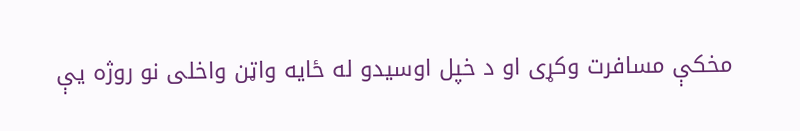مخکې مسافرت وکړی او د خپل اوسیدو له ځایه واټن واخلی نو روژه یې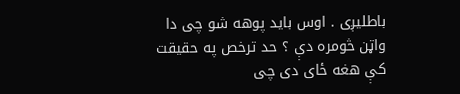باطلیږی . اوس باید پوهه شو چی دا واټن څومره دې ؟ حد ترخص په حقیقت کې هغه ځای دی چی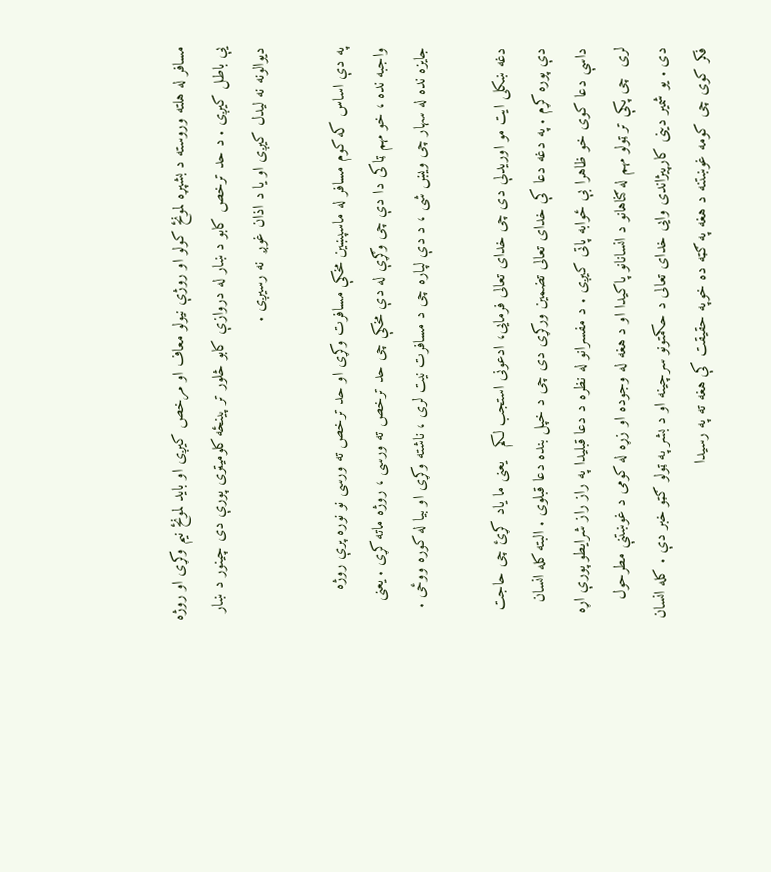مسافر له هلته وروسته د بشپړه لمونځ کولو او روژې نیولو معاف او مرخص کیږی او باید لمونځ نیم وکړی او روژه یې باطل کیږی . د حد ترخص کابو د ښار له دروازې کابو څلور تر پینځه کلومیټری پورې دی چینور د ښار دیوالونه نه لیدل کیږی او یا د اذان غوږ  نه رسیږی .

په دې اساس که کوم مسافر له ماسپښین مخکې مسافرت وکړی او حد ترخص ته ورسی نو نوره پرې روژه واجبه نده ، خو مهم ټاکی دا دې چی وګړې له دې مخکې چی حد ترخص ته ورسی ، روژه ماته کړی . یعنی جایزه نده له سهار چی ویښ شی ، د دې لپاره چی د مسافرت نیت لری ، ناشته وکړی او بیا له کوره ووځی .

دغه ښکلی ایت مو اوریدلې دی چی خدای تعالی فرمایی، ادعونی استجب لکم   یعنی ما یاد کړئ چی حاجت دې پوره کړم . په دغه دعا کې خدای تعالی تضمین ورکړی دی چی د خپل بنده دعا قبلوی . البته کله انسان داسې دعا کوی خو ظاهرا بې ځوابه پاتی کیږی . د مفسرانو له نظره د دعا قبلیدا په راز راز شرایطو پورې اړه لری  چی پکې تر ټولو مهم له ګناهانو د انسانانو پاکیدا او د هغه له وجوده او زړه له کومی د غوښتنې مطرحول دی . یو شمیر دینی کارپیژاندی وایی خدای تعالی د حکمتونو سرچینه او د بشر په ټولو ګټو خبر دې . کله انسان فکر کوی چی کومه غوښتنه د هغه په ګټه ده خوپه حقیقت کې هغه ته په رسیدا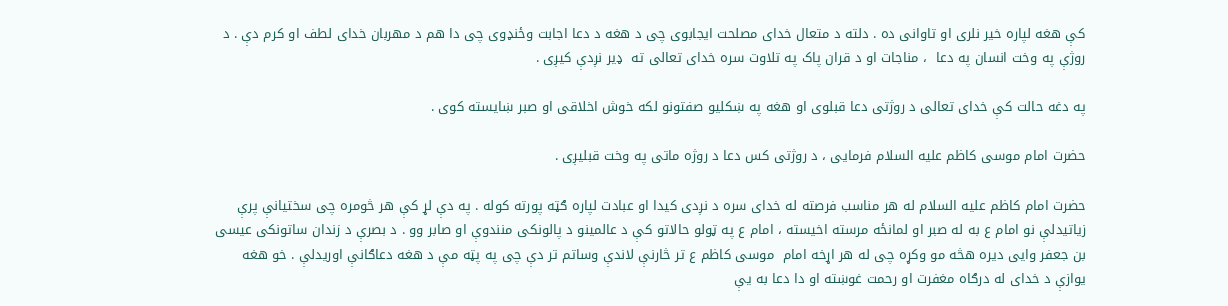کې هغه لپاره خیر نلری او تاوانی ده . دلته د متعال خدای مصلحت ایجابوی چی د هغه د دعا اجابت وځنډوی چی دا هم د مهربان خدای لطف او کرم دې . د روژې په وخت انسان په دعا  ، مناجات او د قران پاک په تلاوت سره خدای تعالی ته  ډیر نږدې کیږی .

په دغه حالت کې خدای تعالی د روژتی دعا قبلوی او هغه په ښکلیو صفتونو لکه خوش اخلاقی او صبر ښایسته کوی .

حضرت امام موسی کاظم علیه السلام فرمایی ، د روژتی کس دعا د روژه ماتی په وخت قبلیږی .

حضرت امام کاظم علیه السلام له هر مناسب فرصته له خدای سره د نږدی کیدا او عبادت لپاره ګټه پورته کوله . په دې لړ کې هر څومره چی سختیانې پرې زیاتیدلې نو امام ع به له صبر او لمانځه مرسته اخیسته ، امام ع په ټولو حالاتو کې د عالمینو د پالونکی منندوې او صابر وو . د بصرې د زندان ساتونکی عیسی بن جعفر وایی دیره هڅه مو وکړه چی له هر اړخه امام  موسی کاظم ع تر څارنې لاندې وساتم تر دې چی په پټه مې د هغه دعاګانې اوریدلې . خو هغه یوازې د خدای له درګاه مغفرت او رحمت غوښته او دا دعا به یې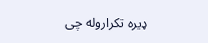ډیره تکراروله چی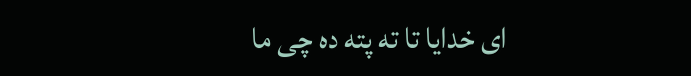ای خدایا تا ته پته ده چی ما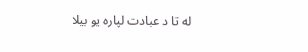له تا د عبادت لپاره یو بیلا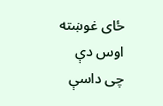ځای غوښته اوس دې چی داسې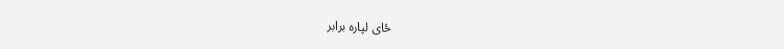ځای لپاره برابر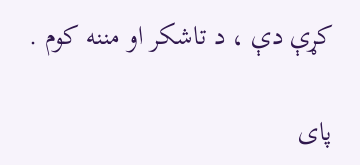کړې دې ، د تاشکر او مننه کوم .

پای